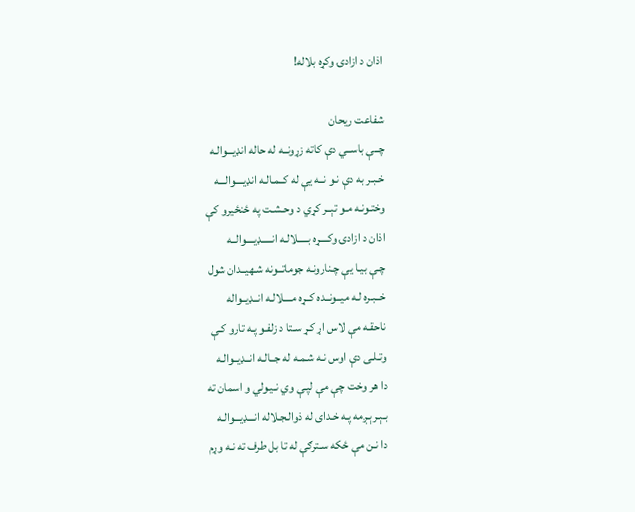اذان د ازادۍ وکړه بلاله!

شفاعت ریحان
چــې باســي دې کاته زړونــه له حاله انډيـــوالـه
خـبـر به دې نـو نــه يې له کــمـالـه انډيــــوالـــه
وختـونـه مـو تېــر کړي د وحـشـت په ځنځيرو کې
اذان د ازادۍ وکــــړه بـــــلالـه انـــــډيــــوالــه
چـې بيـا يې چـنارونـه جوماتــونه شـهيــدان شول
خــبـره لـه ميــونــده کــړه مــــلالـه انــډيــواله
ناحقـه مې لاس اړ کـړ سـتا د زلفـو پـه تارو کـې
وتـلـى دې اوس نـه شـمـه له جــالـه انــډيــوالـه
دا هر وخت چې مې لپـې وي نـيـولي و اسمان ته
بـېـرېـږمه پـه خـداى له ذوالـجـلاله انـــډيـــوالـه
دا نـن مې ځکه سـترګې له تا بل طرف ته نـه وړم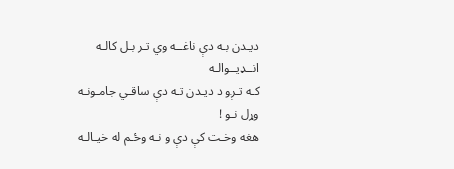ديـدن بـه دې ناغــه وي تـر بـل کالـه انــډيــوالـه
کـه تـږو د ديـدن تـه دې ساقـي جامـونـه وړل نـو !
هغه وخـت کې دې و نـه وځـم له خيـالـه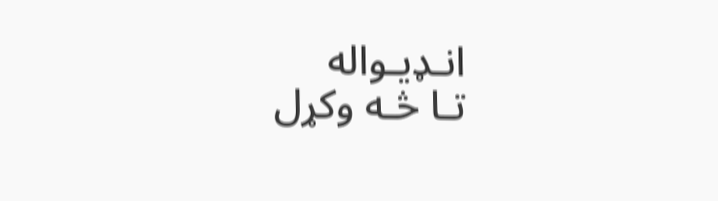انـډيـواله
تـا څـه وکړل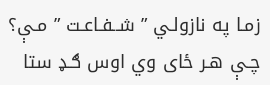زمـا په نازولـي ” شــفـاعـت ” مـې؟
چـې هـر ځاى وي اوس ګـډ ستا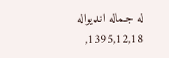له جـماله انـډيواله
1395,12,18,